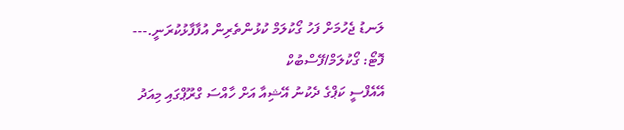ލަނޑު ޖެހުމަށް ފަހު ގޯކުލަމް ކުޅުންތެރިން އުފާފާޅުކުރަނީ.--- ފޮޓޯ: ގޯކުލަމް/ފޭސްބުކް
އޭއެފްސީ ކަޕްގެ ދެކުނު އޭޝިއާ އަށް ހާއްސަ ގްރޫޕްގައި މިއަދު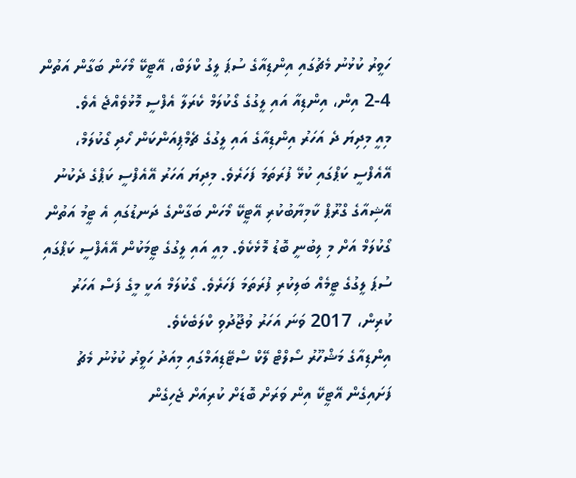ހަވީރު ކުޅުނު މެޗުގައި އިންޑިއާގެ ސުޕަ ލީގު ކްލަބް، އޭޓީކޭ މޯހަން ބަގާން އަތުން 4-2 އިން، އިންޑިއާ އައި ލީގުގެ ގޯކުލަމް ކެރަލާ އެފްސީ މޮޅުވެއްޖެ އެވެ.
މިއީ މިދިޔަ ދެ އަހަރު އިންޑިއާގެ އައި ލީގުގެ ޗެމްޕިއަންކަން ހޯދި ގޯކުލަމް، އޭއެފްސީ ކަޕްގައި ކުޅޭ ފުރަތަމަ ފަހަރެވެ. މިދިޔަ އަހަރު އޭއެފްސީ ކަޕްގެ ދެކުނު އޭޝިއާގެ ގްރޫޕް ކާމިޔާބުކުރި އޭޓީކޭ މޯހަން ބަގާންގެ ދަނޑުގައި އެ ޓީމު އަތުން ގޯކުލަމް އަށް މި ލިބުނީ ބޮޑު މޮޅެކެވެ. މިއީ އައި ލީގުގެ ޓީމަކުން އޭއެފްސީ ކަޕްގައި ސުޕަ ލީގުގެ ޓީމެއް ބަލިކުރި ފުރަތަމަ ފަހަރެވެ. ގޯކުލަމް އަކީ މީގެ ފަސް އަހަރު ކުރިން، 2017 ވަނަ އަހަރު ވުޖޫދުވި ކްލަބެކެވެ.
އިންޑިއާގެ މަޝްހޫރު ސޯލްޓް ލޭކް ސްޓޭޑިއަމްގައި މިއަދު ހަވީރު ކުޅުނު މެޗު ފަށައިގެން އޭޓީކޭ އިން ވަރަށް ބޮޑަށް ކުރިއަށް ޖެހިގެން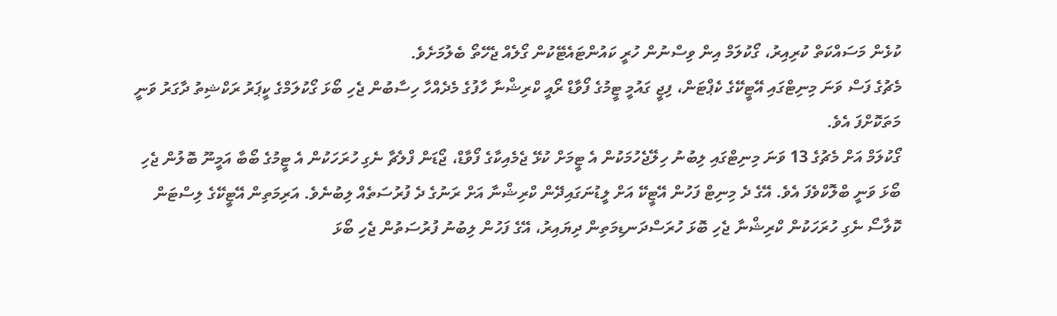ކުޅެން މަސައްކަތް ކުރިއިރު، ގޯކުލަމް އިން ވިސްނުން ހުރީ ކައުންޓައެޓޭކުން ގޯލެއް ޖެހޭތޯ ބެލުމަށެވެ.
މެޗުގެ ފަސް ވަނަ މިނިޓްގައި އޭޓީކޭގެ ކެޕްޓަން، ފިޖީ ގައުމީ ޓީމުގެ ފޯވާޑް ރޯއީ ކްރިޝްނާ ހާފުގެ މެދެއްހާ ހިސާބުން ޖެހި ބޯޅަ ގޯކުލަމްގެ ކީޕަރު ރަކްޝިތު ދާގަރު ވަނީ މަތަކޮށްފަ އެވެ.
ގޯކުލަމް އަށް މެޗުގެ 13 ވަނަ މިނިޓްގައި ލިބުނު ހިލޭޖެހުމަކުން އެ ޓީމަށް ކުޅޭ ޖެމެއިކާގެ ފޯވާޑް، ޖޯޑަން ފްލެޗާ ނެގި ހުރަހަކުން އެ ޓީމުގެ ބޯބާ އަމީނޫ ބޮލުން ޖެހި ބޯޅަ ވަނީ ބްލޮކްވެފަ އެވެ. އޭގެ ދެ މިނިޓް ފަހުން އޭޓީކޭ އަށް ލީޑުނަގައިދޭން ކްރިޝްނާ އަށް ރަނުގެ ދެ ފުރުސަތެއް ލިބުނެވެ. އަރިމަތިން އޭޓީކޭގެ ލިސްޓަން ކޮލާސޯ ނެގި ހުރަހަކުން ކްރިޝްނާ ޖެހި ބޮޅަ ހުރަސްދަނޑިމަތިން ދިޔައިރު، އޭގެ ފަހުން ލިބުނު ފުރުސަތުން ޖެހި ބޯޅަ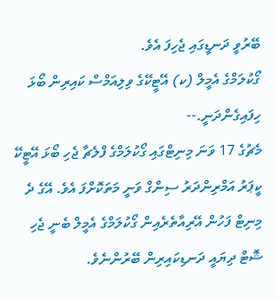ބޭރުވީ ދަނޑީގައި ޖެހިފަ އެވެ.
ގޯކުލަމްގެ އެމީލް (ކ) އޭޓީކޭގެ ވިލިއަމްސް ކައިރިން ބޯޅަ ހިފައިގެންދަނީ.--
މެޗުގެ 17 ވަނަ މިނިޓްގައި ގޯކުލަމްގެ ފްލެޗާ ޖެހި ބޯޅަ އޭޓީކޭ ކީޕަރު އަމްރިންދަރު ސިންގް ވަނީ މަތަކޮށްފަ އެވެ. އޭގެ ދެ މިނިޓް ފަހުން އޭރިއާތެރެއިން ގޯކުލަމްގެ އެމީލް ބެނީ ޖެހި ޝޮޓް ދިޔައީ ދަނޑިކައިރިން ބޭރުންނެވެ.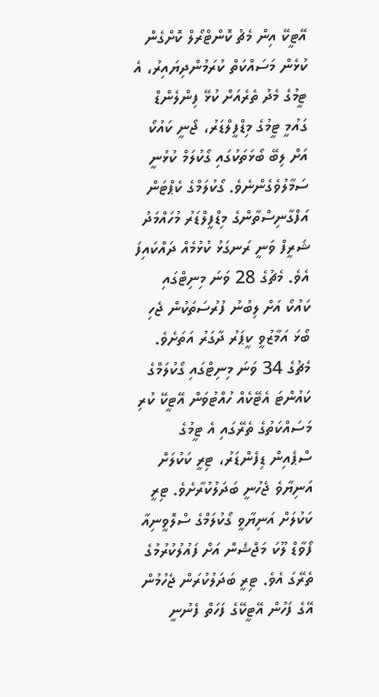އޭޓީކޭ އިން މެޗު ކޮންޓްރޯލް ކޮށްގެން ކުޅެން މަސައްކަތް ކުރަމުންދިޔައިރު، އެ ޓީމުގެ މެދު ތެރެއަށް ކުޅޭ ފިންލެންޑް ގައުމީ ޓީމުގެ މިޑްފީލްޑަރު، ޖޯނީ ކައުކޯ އަށް ލިބޭ ބޯޅަތަކުގައި ގޯކުލަމް ކުޅުނީ ސަމާލުވެގެންނެވެ. ގޯކުލަމްގެ ކެޕްޓަން އަފްގާނިސްތާންގެ މިޑްފީލްޑަރު މުހައްމަދު ޝަރީފް ވަނީ ރަނގަޅު ކުޅުމެއް ދައްކައިފަ އެވެ. މެޗުގެ 28 ވަނަ މިނިޓްގައި ކައުކޯ އަށް ލިބުނު ފުރުސަތަކުން ޖެހި ބޯޅަ އަމާޒުވީ ކީޕަރު ދާގަރު އަތަށެވެ.
މެޗުގެ 34 ވަނަ މިނިޓްގައި ގޯކުލަމްގެ ކައުންޓަ އެޓޭކެއް ހުއްޓުވަން އޭޓީކޭ ކުރި މަސައްކަތުގެ ތެރޭގައި އެ ޓީމުގެ ސްޕެއިން ޑިފެންޑަރު، ޓިރީ ކަކުލަށް އަނިޔާވެ ޖެހުނީ ބަދަލުކުރާށެވެ. ޓިރީ ކަކުލަށް އަނިޔާވީ ގޯކުލަމްގެ ސްލޮވީނިއާ ފޯވާޑް ލޫކަ މަޖްޝެން އަށް ފައުލުކުރުމުގެ ތެރޭގަ އެވެ. ޓިރީ ބަދަލުކުރަން ޖެހުމުން އޭގެ ފަހުން އޭޓީކޭގެ ފަހަތް ފެނުނީ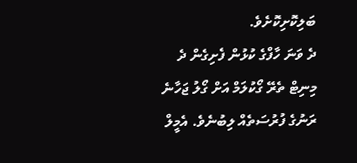ބަލިކޮށިކޮށެވެ.
ދެ ވަނަ ހާފްގެ ކުޅުން ފެށިގެން ދެ މިނިޓް ތެރޭ ގޯކުލަމް އަށް ގޯލު ޖަހާނެ ރަނުގެ ފުރުސަތެއް ލިބުނެވެ. އެމީލް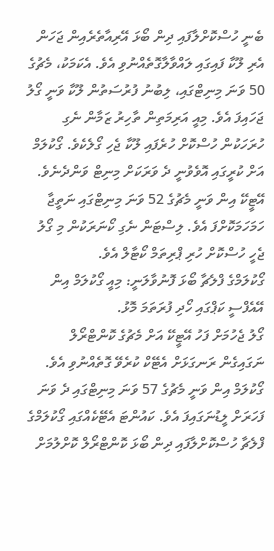ބެނީ ހުސްކޮށްލާފައި ދިން ބޯޅަ އޭރިއާތެރެއިން ޖަހަން އެރި ލޫކާ ފައިގައި ލައްވާލާގޮތެއްނުވި އެވެ. އެކަމަކު، މެޗުގެ 50 ވަނަ މިނިޓްގައި، ލިބުނު ފުރުސަތުން ލޫކާ ވަނީ ގޯލު ޖަހައިފަ އެވެ. މިއީ އަރިމަތިން ތާހިރު ޒަމާން ނެގި ހުރަހަކުން ހުސްކޮށް ހުރެފައި ލޫކާ ޖެހި ގޯލެކެވެ. ގޯކުލަމް އަށް ކުރީގައި އޮވެވުނީ ދެ ވަރަކަށް މިނިޓް ވަންދެނެވެ. އޭޓީކޭ އިން ވަނީ މެޗުގެ 52 ވަނަ މިނިޓްގައި ނަތީޖާ ހަމަހަމަކޮށްފަ އެވެ. ލިސްޓަން ނެގި ކޯނަރަކުން މި ގޯލު ޖެހީ ހުސްކޮށް ހުރި ޕްރިތަމް ކޯޓާލް އެވެ.
ގޯކުލަމްގެ ފްލެޗާ ބޯޅަ ފޮނުވާލަނީ: މިއީ ގޯކުލަމް އިން އޭއެފްސީ ކަޕްގައި ހޯދި ފުރަތަމަ މޮޅު.
ގޯލު ޖެހުމަށް ފަހު އޭޓީކޭ އަށް މެޗުގެ ކޮންޓްރޯލް ނަގައިގެން ރަނގަޅަށް އެޓޭކް ކުރެވޭ ގޮތެއްނުވި އެވެ. ގޯކުލަމް އިން ވަނީ މެޗުގެ 57 ވަނަ މިނިޓްގައި ދެ ވަނަ ފަހަރަށް ލީޑުނަގައިފަ އެވެ. ކައުންޓަ އެޓޭކެއްގައި ގޯކުލަމްގެ ފްލެޗާ ހުސްކޮށްލާފައި ދިން ބޯޅަ ކޮންޓްރޯލް ކޮށްލުމަށް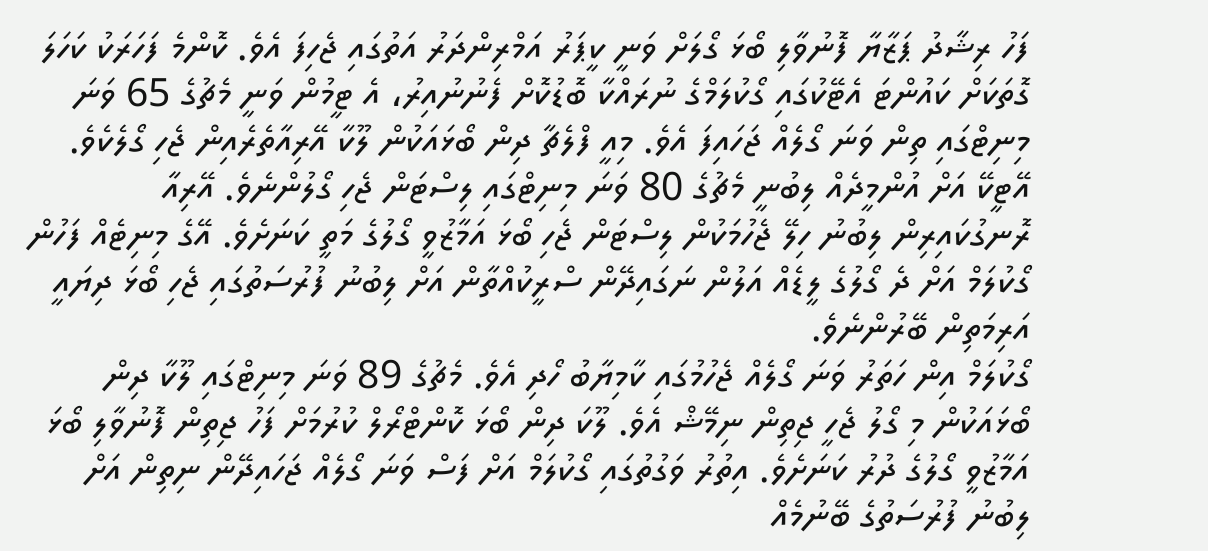ފަހު ރިޝާދު ޕަޒާޔާ ފޮނުވާލި ބޯޅަ ގޯލަށް ވަނީ ކީޕަރު އަމްރިންދަރު އަތުގައި ޖެހިފަ އެވެ. ކޮންމެ ފަހަރަކު ކަހަލަ ގޮތަކަށް ކައުންޓަ އެޓޭކުގައި ގޯކުލަމްގެ ނުރައްކާ ބޮޑުކޮށް ފެނުނުއިރު، އެ ޓީމުން ވަނީ މެޗުގެ 65 ވަނަ މިނިޓްގައި ތިން ވަނަ ގޯލެއް ޖަހައިފަ އެވެ. މިއީ ފްލެޗާ ދިން ބޯޅައަކުން ލޫކާ އޭރިއާތެރެއިން ޖެހި ގޯލެކެވެ.
އޭޓީކޭ އަށް އުންމީދެއް ލިބުނީ މެޗުގެ 80 ވަނަ މިނިޓްގައި ލިސްޓަން ޖެހި ގޯލުންނެވެ. އޭރިއާ ރޮނގުކައިރިން ލިބުނު ހިލޭ ޖެހުމަކުން ލިސްޓަން ޖެހި ބޯޅަ އަމާޒުވީ ގޯލުގެ މަތީ ކަނަށެވެ. އޭގެ މިނިޓެއް ފަހުން ގޯކުލަމް އަށް ދެ ގޯލުގެ ލީޑެއް އަލުން ނަގައިދޭން ސްރީކުއްތާން އަށް ލިބުނު ފުރުސަތުގައި ޖެހި ބޯޅަ ދިޔައީ އަރިމަތިން ބޭރުންނެވެ.
ގޯކުލަމް އިން ހަތަރު ވަނަ ގޯލެއް ޖެހުމުގައި ކާމިޔާބު ހޯދި އެވެ. މެޗުގެ 89 ވަނަ މިނިޓްގައި ލޫކާ ދިން ބޯޅައަކުން މި ގޯލު ޖެހީ ޖިތިން ނިމޭޝް އެވެ. ލޫކަ ދިން ބޯޅަ ކޮންޓްރޯލް ކުރުމަށް ފަހު ޖިތިން ފޮނުވާލި ބޯޅަ އަމާޒުވީ ގޯލުގެ ދުރު ކަނަށެވެ. އިތުރު ވަގުތުގައި ގޯކުލަމް އަށް ފަސް ވަނަ ގޯލެއް ޖަހައިދޭން ނިތިން އަށް ލިބުނު ފުރުސަތުގެ ބޭނުމެއް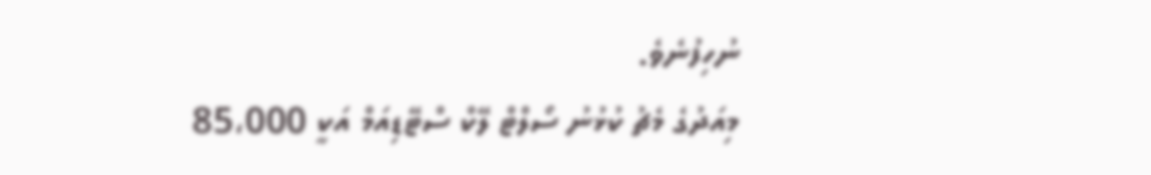ނުހިފުނެވެ.
މިއަދުގެ މެޗު ކުޅުނު ސޯލްޓް ލޭކް ސްޓޭޑިއަމް އަކީ 85،000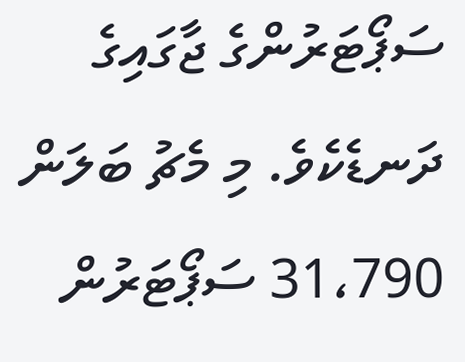ސަޕޯޓަރުންގެ ޖާގައިގެ ދަނޑެކެވެ. މި މެޗު ބަލަން 31،790 ސަޕޯޓަރުން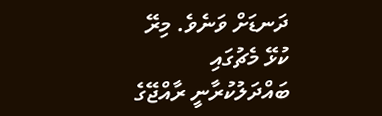ދަނޑަށް ވަނެވެ. މިރޭ ކުޅޭ މެޗުގައި ބައްދަލުކުރާނީ ރާއްޖޭގެ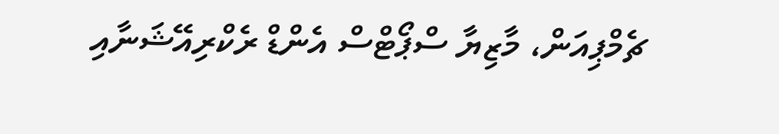ޗެމްޕިއަން، މާޒިޔާ ސްޕޯޓްސް އެންޑް ރެކްރިއޭޝަނާއި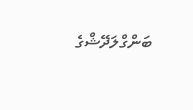ބަންގްލަދޭޝްގެ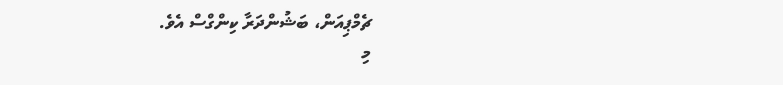ޗެމްޕިއަން، ބަޝުންދަރާ ކިންގްސް އެވެ.
މި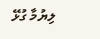ލިޔުމާ ގުޅޭ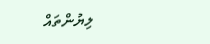ލިޔުންތައް